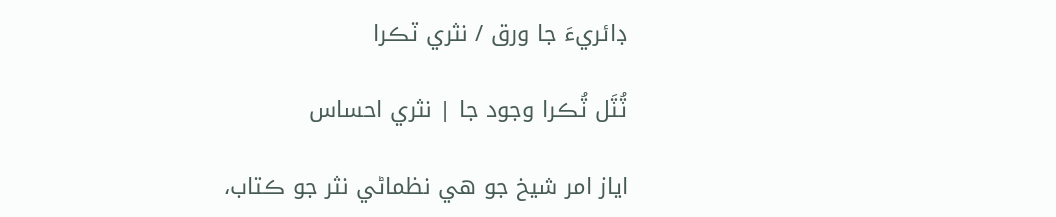ڊائريءَ جا ورق / نثري ٽڪرا

ٽُٽَل ٽُڪرا وجود جا | نثري احساس

اياز امر شيخ جو هي نظماڻي نثر جو ڪتاب،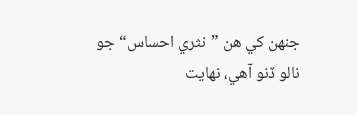جنهن کي هن ”نثري احساس“ جو نالو ڏنو آهي، نهايت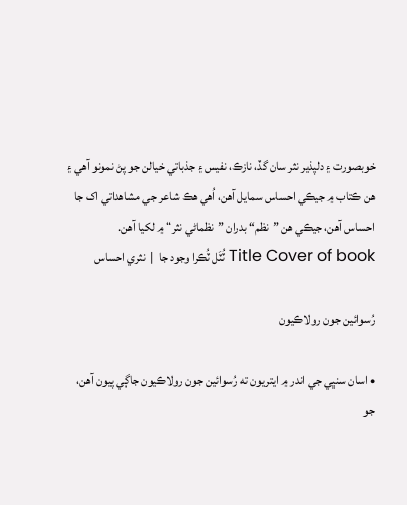خوبصورت ۽ دلپذير نثر سان گڏ، نازڪ، نفيس ۽ جذباتي خيالن جو پڻ نمونو آهي ۽ هن ڪتاب ۾ جيڪي احساس سمايل آهن، اُهي هڪ شاعر جي مشاهداتي اک جا احساس آهن، جيڪي هن ”نظم“ بدران ”نظماڻي نثر“ ۾ لکيا آهن.
Title Cover of book ٽُٽَل ٽُڪرا وجود جا  |  نثري احساس

رُسوائين جون رولاڪيون

• اسان سنڀي جي اندر ۾ ايتريون ته رُسوائين جون رولاڪيون جاڳي پيون آهن،
جو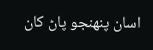اسان پنهنجو پاڻ کان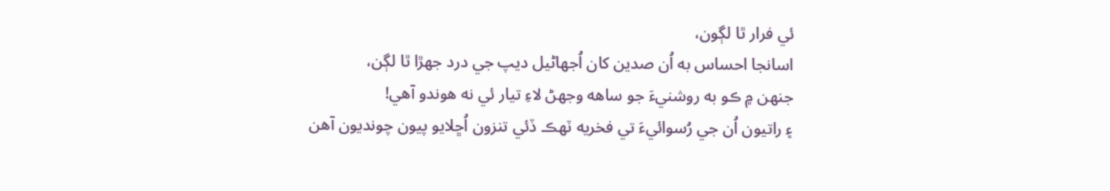ئي فرار ٿا لڳون،
اسانجا احساس به اُن صدين کان اُجهاڻيل ديپ جي درد جهڙا ٿا لڳن،
جنهن ۾ ڪو به روشنيءَ جو ساهه وجهڻ لاءِ تيار ئي نه هوندو آهي!
۽ راتيون اُن جي رُسوائيءَ تي فخريه ٽهڪ ڏئي تنزون اُڇلايو پيون چونديون آهن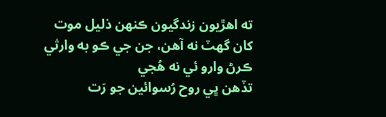ته اهڙيون زندگيون ڪنهن ذليل موت کان گهٽ نه آهن، جن جي ڪو به وارثي ڪرڻ وارو ئي نه هُجي
تڏهن ڀي روح رُسوائين جو رَت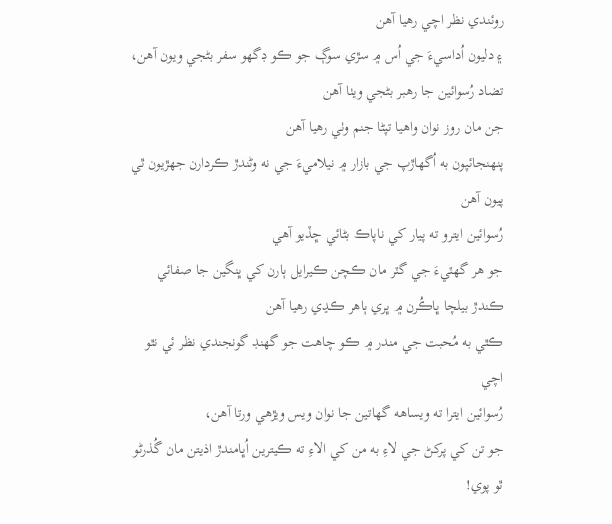روئندي نظر اچي رهيا آهن
۽ دليون اُداسيءَ جي اُس ۾ سڙي سوڳ جو ڪو ڊگهو سفر بڻجي ويون آهن، تضاد رُسوائين جا رهبر بڻجي ويٺا آهن
جن مان روز نوان واهيا تپڻا جنم وٺي رهيا آهن
پنهنجائپون به اُگهاڙپ جي بازار ۾ نيلاميءَ جي نه وڻندڙ ڪردارن جهڙيون ٿي پيون آهن
رُسوائين ايترو ته پيار کي ناپاڪ بڻائي ڇڏيو آهي
جو هر گهٽيءَ جي گٽر مان ڪچن ڪيرايل ٻارن کي ڀنگين جا صفائي ڪندڙ بيلچا ڀاڪُرن ۾ ڀري ٻاهر ڪڍي رهيا آهن
ڪٿي به مُحبت جي مندر ۾ ڪو چاهت جو گهنڊ گونجندي نظر ئي نٿو اچي
رُسوائين ايترا ته ويساهه گهاتين جا نوان ويس ويڙهي ورتا آهن،
جو تن کي پرکڻ جي لاءِ به من کي الاءِ ته ڪيترين اُڀامندڙ اذيتن مان گُذرڻو ٿو پوي!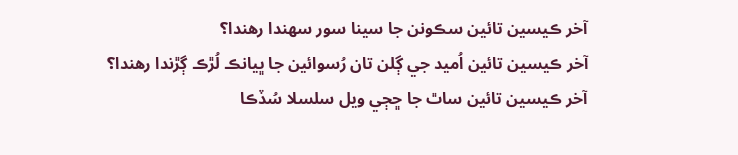آخر ڪيسين تائين سڪونن جا سينا سور سهندا رهندا؟
آخر ڪيسين تائين اُميد جي ڳلن تان رُسوائين جا ڀيانڪ لُڙڪ ڳڙندا رهندا؟
آخر ڪيسين تائين ساٿ جا ڇڄي ويل سلسلا سُڏڪا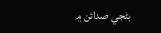بڻجي صدائن ۾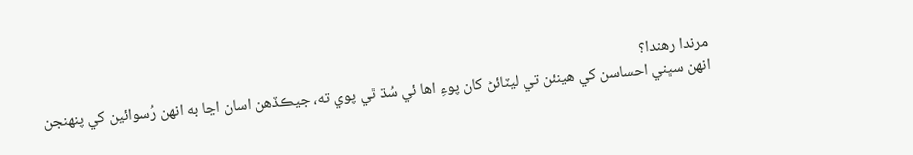مرندا رهندا؟
انهن سڀني احساسن کي هينئن تي ليٽائڻ کان پوءِ اها ئي سُڌ ٿي پوي ته، جيڪڏهن اسان اڃا به انهن رُسوائين کي پنهنجن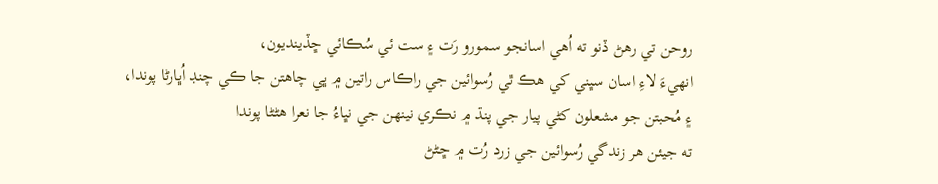روحن تي رهڻ ڏنو ته اُهي اسانجو سمورو رَت ۽ ست ئي سُڪائي ڇڏينديون،
انهيءَ لاءِ اسان سڀني کي هڪ ٿي رُسوائين جي راڪاس راتين ۾ ڀي چاهتن جا ڪي چنڊ اُڀارڻا پوندا،
۽ مُحبتن جو مشعلون کڻي پيار جي پنڌ ۾ نڪري نينهن جي نڀاءُ جا نعرا هڻڻا پوندا
ته جيئن هر زندگي رُسوائين جي زرد رُت ۾ ڇڻڻ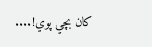کان بچي پوي!....